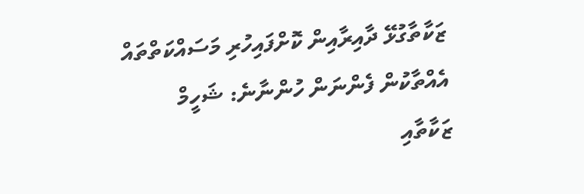ޒަކާތާގުޅޭ ދާއިރާއިން ކޮށްފައިހުރި މަސައްކަތްތައް އެއްތާކުން ފެންނަން ހުންނާނެ: ޝަހީމް
ޒަކާތާއި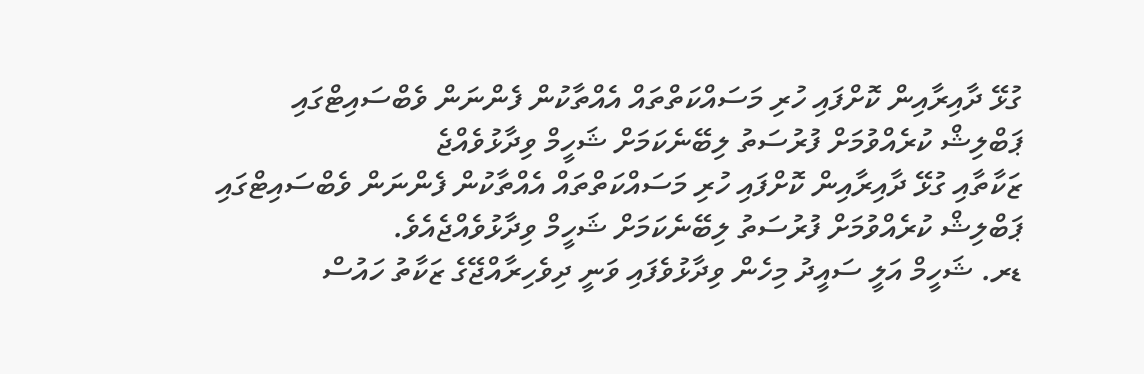ގުޅޭ ދާއިރާއިން ކޮށްފައި ހުރި މަސައްކަތްތައް އެއްތާކުން ފެންނަން ވެބްސައިޓްގައި ޕަބްލިޝް ކުރެއްވުމަށް ފުރުސަތު ލިބޭނެކަމަށް ޝަހީމް ވިދާޅުވެއްޖެ
ޒަކާތާއި ގުޅޭ ދާއިރާއިން ކޮށްފައި ހުރި މަސައްކަތްތައް އެއްތާކުން ފެންނަން ވެބްސައިޓްގައި ޕަބްލިޝް ކުރެއްވުމަށް ފުރުސަތު ލިބޭނެކަމަށް ޝަހީމް ވިދާޅުވެއްޖެއެވެ.
ޑރ. ޝަހީމް އަލީ ސައީދު މިހެން ވިދާޅުވެފައި ވަނީ ދިވެހިރާއްޖޭގެ ޒަކާތު ހައުސް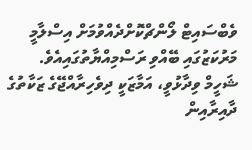ވެބްސައިޓް ލޯންޗްކޮށްދެއްވުމަށް އިސްލާމީ މަރުކަޒުގައި ބޭއްވި ރަސްމިއްޔާތުގައިއެވެ.
ޝަހީމް ވިދާޅުވީ، އަމާޒަކީ ދިވެހިރާއްޖޭގެ ޒަކާތުގެ ދާއިރާއިން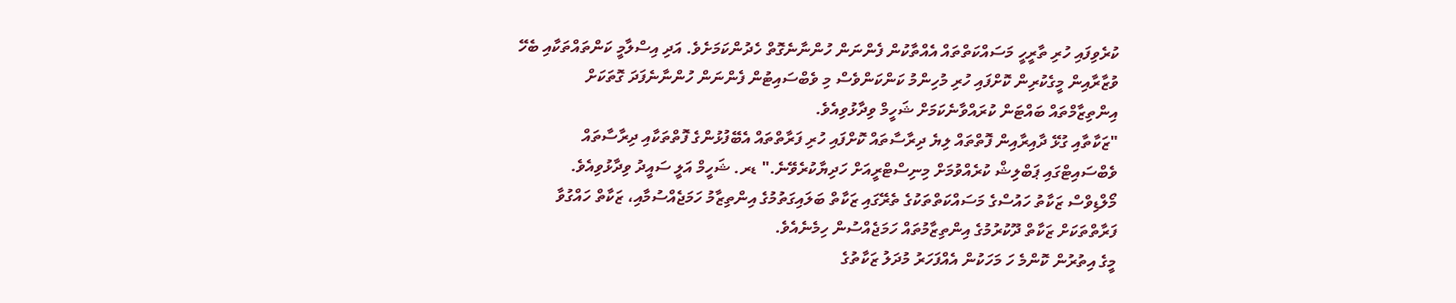ކުރެވިފައި ހުރި ތާރީހީ މަސައްކަތްތައް އެއްތާކުން ފެންނަން ހުންނާނެގޮތް ހެދުންކަމަށެވެ. އަދި އިސްލާމީ ކަންތައްތަކާއި ބެހޭ ވުޒާރާއިން މީގެކުރިން ކޮށްފައި ހުރި މުހިންމު ކަންކަންވެސް މި ވެބްސައިޓުން ފެންނަން ހުންނާނެފަދަ ގޮތަކަށް އިންތިޒާމްތައް ބައްޓަން ކުރައްވާނެކަމަށް ޝަހީމް ވިދާޅުވިއެވެ.
"ޒަކާތާއި ގުޅޭ ދާއިރާއިން ފޮތްތައް ލިޔެ ދިރާސާތައް ކޮށްފައި ހުރި ފަރާތްތައް އެބޭފުޅުންގެ ފޮތްތަކާއި ދިރާސާތައް ވެބްސައިޓްގައި ޕަބްލިޝް ކުރެއްވުމަށް މިނިސްޓްރީއަށް ހަދިޔާކުރެވޭނެ." ޑރ. ޝަހީމް އަލީ ސައީދު ވިދާޅުވިއެވެ.
މޯލްޑިވްސް ޒަކާތު ހައުސްގެ މަސައްކަތްތަކުގެ ތެރޭގައި ޒަކާތް ބަލައިގަތުމުގެ އިންތިޒާމު ހަމަޖެއްސުމާއި، ޒަކާތް ހައްގުވާ ފަރާތްތަކަށް ޒަކާތް ދޫކުރުމުގެ އިންތިޒާމުތައް ހަމަޖެއްސުން ހިމެނެއެވެ.
މީގެ އިތުރުން ކޮންމެ ހަ މަހަކުން އެއްފަހަރު މުދަލު ޒަކާތުގެ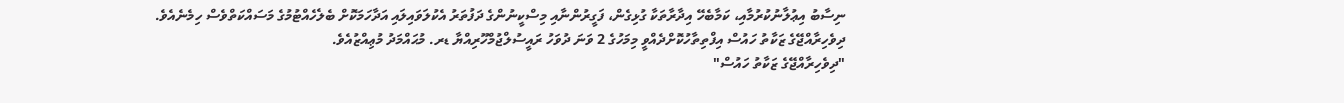ނިސާބު އިޢުލާނުކުރުމާއި، ކަމާބެހޭ އިދާރާތަކާ ގުޅިގެން، ފަގީރުންނާއި މިސްކީނުންގެ ދަފުތަރު އެކުލަވައިލައި އަދާހަމަކޮށް ބެލެހެއްޓުމުގެ މަސައްކަތްވެސް ހިމެނެއެވެ.
ދިވެހިރާއްޖޭގެ ޒަކާތު ހައުސް އިފްތިތާހުކޮށްދެއްވީ މިމަހުގެ 2 ވަނަ ދުވަހު ރައީސުލްޖުމްހޫރިއްޔާ ޑރ. މުޙައްމަދު މުޢިއްޒުއެވެ.
"ދިވެހިރާއްޖޭގެ ޒަކާތު ހައުސް"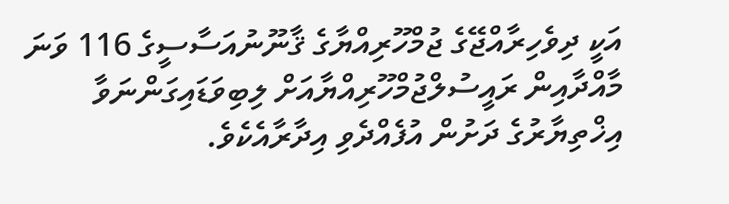އަކީ ދިވެހިރާއްޖޭގެ ޖުމްހޫރިއްޔާގެ ޤާނޫނުއަސާސީގެ 116 ވަނަ މާއްދާއިން ރައީސުލްޖުމްހޫރިއްޔާއަށް ލިބިވަޑައިގަންނަވާ އިޚްތިޔާރުގެ ދަށުން އުފެއްދެވި އިދާރާއެކެވެ.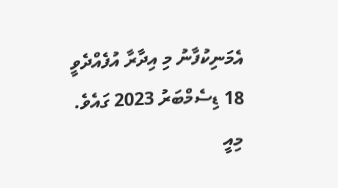އެމަނިކުފާނު މި އިދާރާ އުފެއްދެވީ 18 ޑިސެމްބަރު 2023 ގައެވެ. މިއީ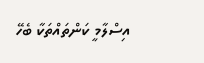އިސްލާމީ ކަންތައްތަކާ ބެހޭ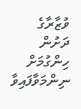ވުޒާރާގެ ދަށުން ހިންގުމަށް ނިންމަވާފައިވާ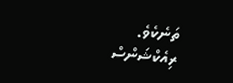ތަނެކެވެ.
ރިއެކްޝަންސް